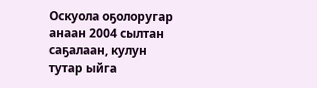Оскуола оҕолоругар анаан 2004 сылтан саҕалаан, кулун тутар ыйга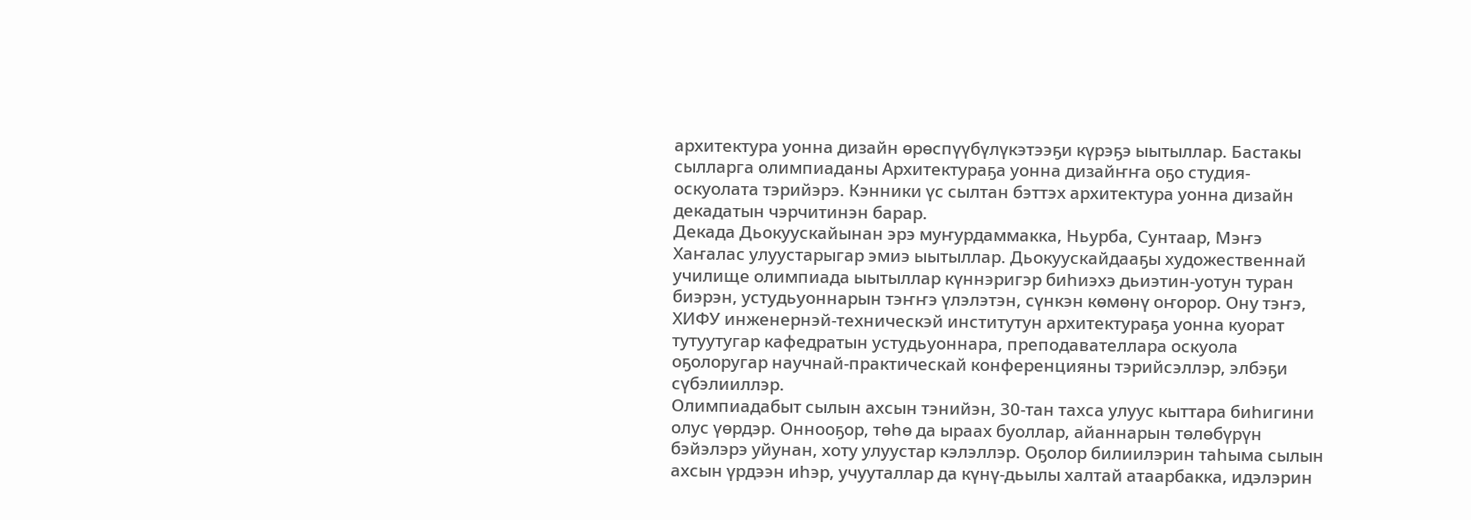архитектура уонна дизайн өрөспүүбүлүкэтээҕи күрэҕэ ыытыллар. Бастакы сылларга олимпиаданы Архитектураҕа уонна дизайҥҥа оҕо студия-оскуолата тэрийэрэ. Кэнники үс сылтан бэттэх архитектура уонна дизайн декадатын чэрчитинэн барар.
Декада Дьокуускайынан эрэ муҥурдаммакка, Ньурба, Сунтаар, Мэҥэ Хаҥалас улуустарыгар эмиэ ыытыллар. Дьокуускайдааҕы художественнай училище олимпиада ыытыллар күннэригэр биһиэхэ дьиэтин-уотун туран биэрэн, устудьуоннарын тэҥҥэ үлэлэтэн, сүнкэн көмөнү оҥорор. Ону тэҥэ, ХИФУ инженернэй-техническэй институтун архитектураҕа уонна куорат тутуутугар кафедратын устудьуоннара, преподавателлара оскуола оҕолоругар научнай-практическай конференцияны тэрийсэллэр, элбэҕи сүбэлииллэр.
Олимпиадабыт сылын ахсын тэнийэн, 30-тан тахса улуус кыттара биһигини олус үөрдэр. Оннооҕор, төһө да ыраах буоллар, айаннарын төлөбүрүн бэйэлэрэ уйунан, хоту улуустар кэлэллэр. Оҕолор билиилэрин таһыма сылын ахсын үрдээн иһэр, учууталлар да күнү-дьылы халтай атаарбакка, идэлэрин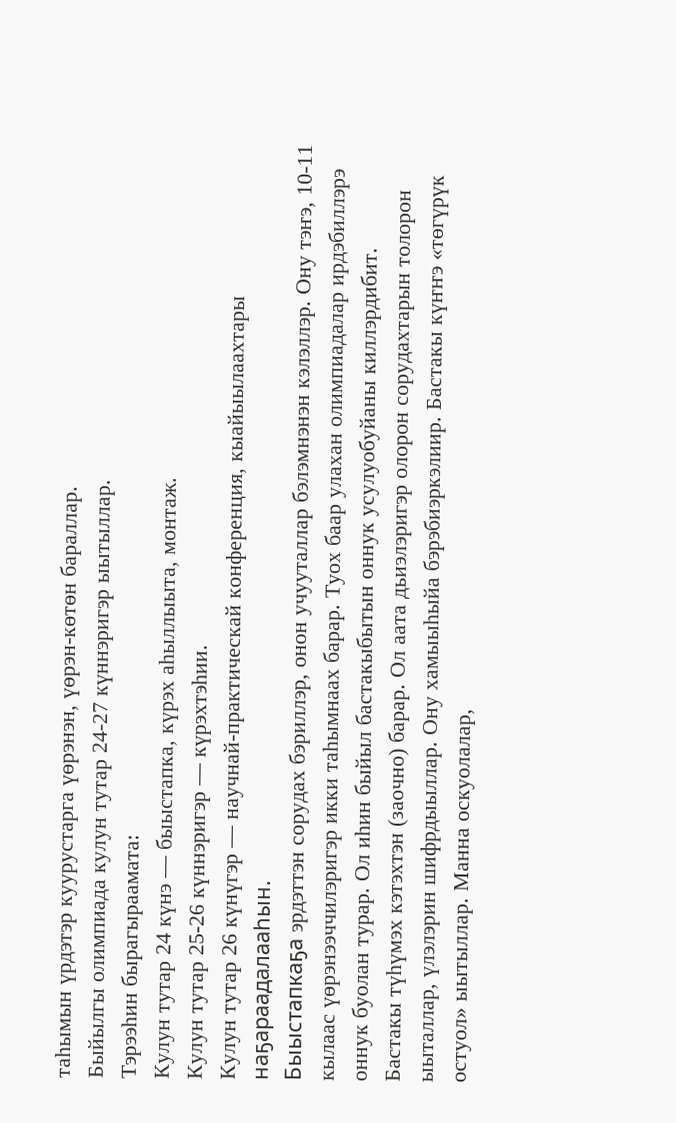таһымын үрдэтэр куурустарга үөрэнэн, үөрэн-көтөн бараллар.
Быйылгы олимпиада кулун тутар 24-27 күннэригэр ыытыллар.
Тэрээһин бырагыраамата:
Кулун тутар 24 күнэ — быыстапка, күрэх аһыллыыта, монтаж.
Кулун тутар 25-26 күннэригэр — күрэхтэһии.
Кулун тутар 26 күнүгэр — научнай-практическай конференция, кыайыылаахтары наҕараадалааһын.
Быыстапкаҕа эрдэттэн сорудах бэриллэр, онон учууталлар бэлэмнэнэн кэлэллэр. Ону тэҥэ, 10-11 кылаас үөрэнээччилэригэр икки таһымнаах барар. Туох баар улахан олимпиадалар ирдэбиллэрэ оннук буолан турар. Ол иһин быйыл бастакыбытын оннук усулуобуйаны киллэрдибит.
Бастакы түһүмэх кэтэхтэн (заочно) барар. Ол аата дьиэлэригэр олорон сорудахтарын толорон ыыталлар, үлэлэрин шифрдыыллар. Ону хамыыһыйа бэрэбиэркэлиир. Бастакы күҥҥэ «төгүрүк остуол» ыытыллар. Манна оскуолалар,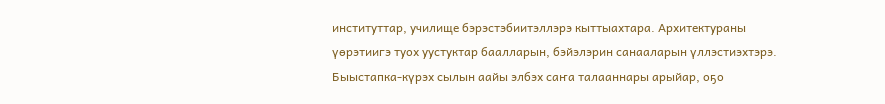институттар, училище бэрэстэбиитэллэрэ кыттыахтара. Архитектураны үөрэтиигэ туох уустуктар баалларын, бэйэлэрин санааларын үллэстиэхтэрэ.
Быыстапка-күрэх сылын аайы элбэх саҥа талааннары арыйар, оҕо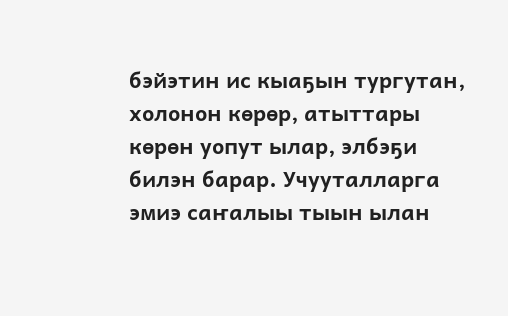бэйэтин ис кыаҕын тургутан, холонон көрөр, атыттары көрөн уопут ылар, элбэҕи билэн барар. Учууталларга эмиэ саҥалыы тыын ылан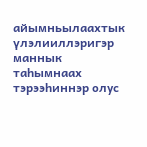айымньылаахтык үлэлииллэригэр маннык таһымнаах тэрээһиннэр олус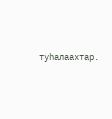туһалаахтар.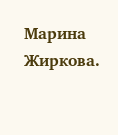Марина Жиркова.